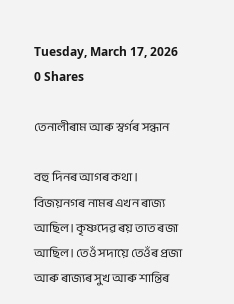Tuesday, March 17, 2026
0 Shares

তেনালীৰাম আৰু স্বৰ্গৰ সন্ধান

বহু দিনৰ আগৰ কথা। বিজয়নগৰ নামৰ এখন ৰাজ্য আছিল। কৃষ্ণদেৱ ৰয় তাত ৰজা আছিল। তেওঁ সদায়ে তেওঁৰ প্ৰজা আৰু ৰাজ্যৰ সুখ আৰু শান্তিৰ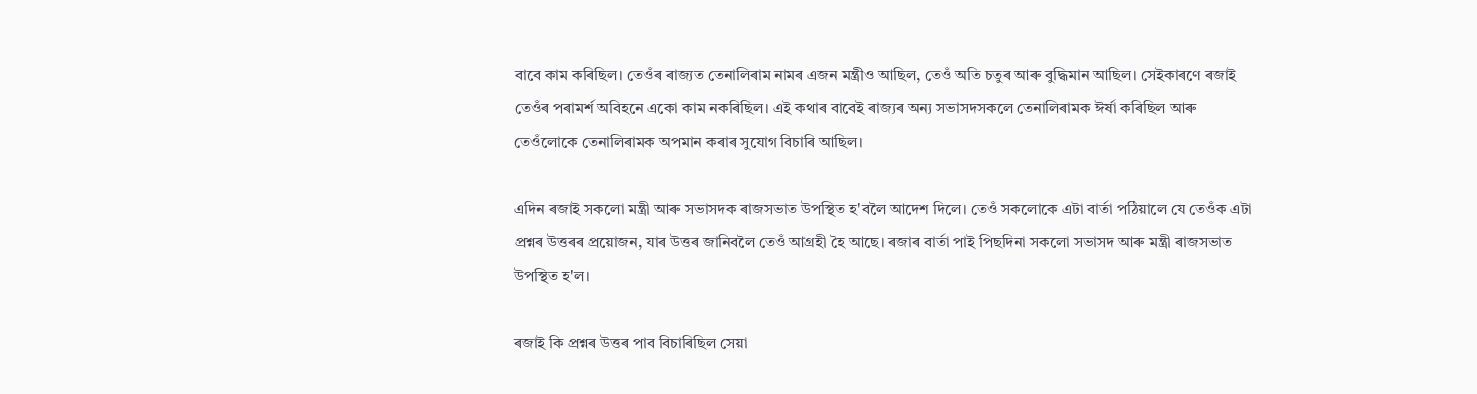বাবে কাম কৰিছিল। তেওঁৰ ৰাজ্যত তেনালিৰাম নামৰ এজন মন্ত্ৰীও আছিল, তেওঁ অতি চতুৰ আৰু বুদ্ধিমান আছিল। সেইকাৰণে ৰজাই তেওঁৰ পৰামৰ্শ অবিহনে একো কাম নকৰিছিল। এই কথাৰ বাবেই ৰাজ্যৰ অন্য সভাসদসকলে তেনালিৰামক ঈৰ্ষা কৰিছিল আৰু তেওঁলোকে তেনালিৰামক অপমান কৰাৰ সুযোগ বিচাৰি আছিল।

এদিন ৰজাই সকলো মন্ত্ৰী আৰু সভাসদক ৰাজসভাত উপস্থিত হ'বলৈ আদেশ দিলে। তেওঁ সকলোকে এটা বাৰ্তা পঠিয়ালে যে তেওঁক এটা প্ৰশ্নৰ উত্তৰৰ প্ৰয়োজন, যাৰ উত্তৰ জানিবলৈ তেওঁ আগ্ৰহী হৈ আছে। ৰজাৰ বাৰ্তা পাই পিছদিনা সকলো সভাসদ আৰু মন্ত্ৰী ৰাজসভাত উপস্থিত হ'ল।

ৰজাই কি প্ৰশ্নৰ উত্তৰ পাব বিচাৰিছিল সেয়া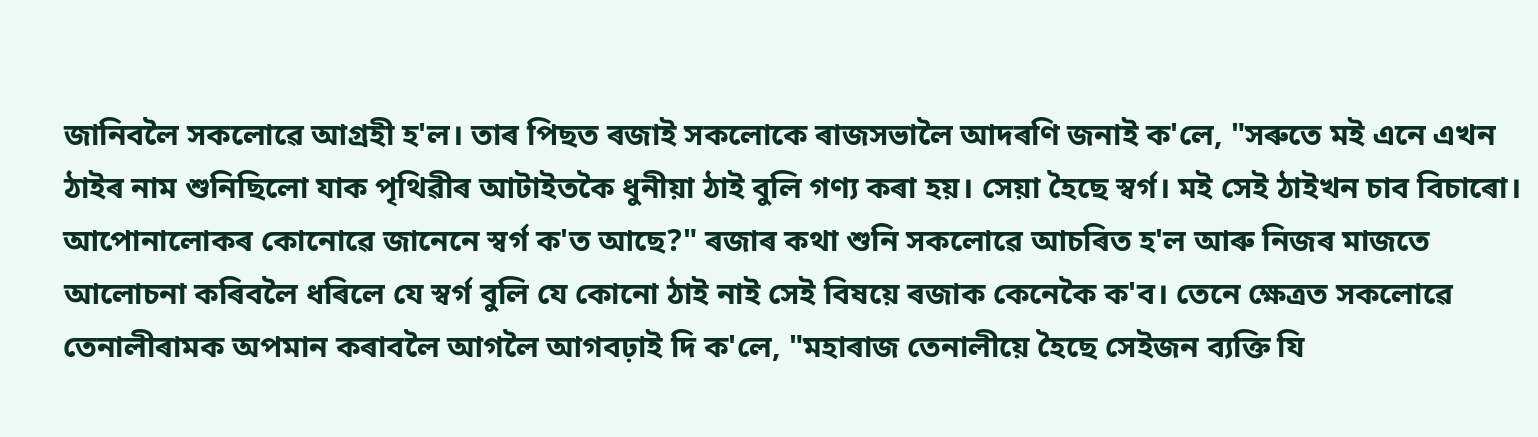জানিবলৈ সকলোৱে আগ্ৰহী হ'ল। তাৰ পিছত ৰজাই সকলোকে ৰাজসভালৈ আদৰণি জনাই ক'লে, "সৰুতে মই এনে এখন ঠাইৰ নাম শুনিছিলো যাক পৃথিৱীৰ আটাইতকৈ ধুনীয়া ঠাই বুলি গণ্য কৰা হয়। সেয়া হৈছে স্বৰ্গ। মই সেই ঠাইখন চাব বিচাৰো। আপোনালোকৰ কোনোৱে জানেনে স্বৰ্গ ক'ত আছে?" ৰজাৰ কথা শুনি সকলোৱে আচৰিত হ'ল আৰু নিজৰ মাজতে আলোচনা কৰিবলৈ ধৰিলে যে স্বৰ্গ বুলি যে কোনো ঠাই নাই সেই বিষয়ে ৰজাক কেনেকৈ ক'ব। তেনে ক্ষেত্ৰত সকলোৱে তেনালীৰামক অপমান কৰাবলৈ আগলৈ আগবঢ়াই দি ক'লে, "মহাৰাজ তেনালীয়ে হৈছে সেইজন ব্যক্তি যি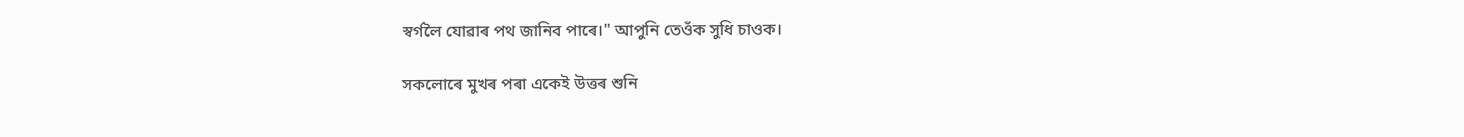স্বৰ্গলৈ যোৱাৰ পথ জানিব পাৰে।" আপুনি তেওঁক সুধি চাওক।

সকলোৰে মুখৰ পৰা একেই উত্তৰ শুনি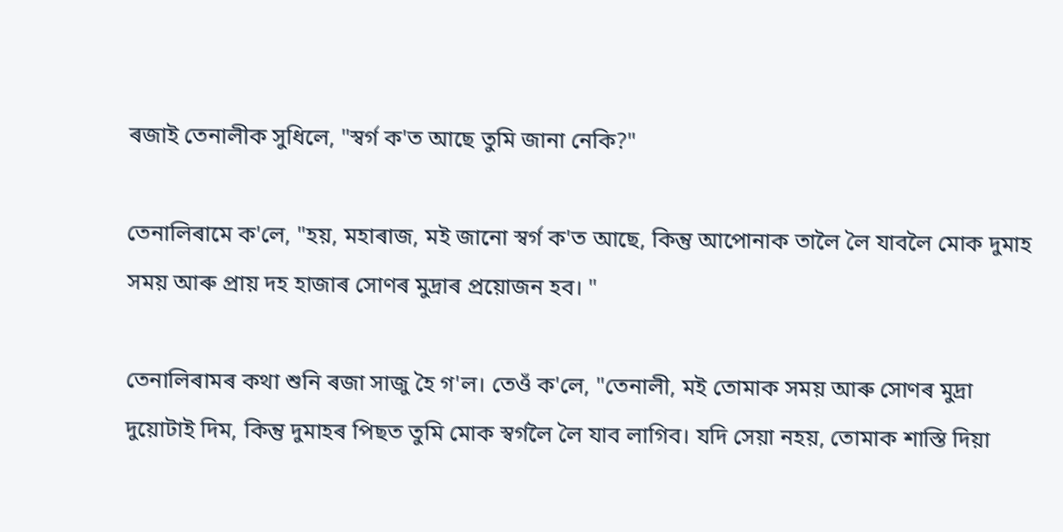ৰজাই তেনালীক সুধিলে, "স্বৰ্গ ক'ত আছে তুমি জানা নেকি?"

তেনালিৰামে ক'লে, "হয়, মহাৰাজ, মই জানো স্বৰ্গ ক'ত আছে, কিন্তু আপোনাক তালৈ লৈ যাবলৈ মোক দুমাহ সময় আৰু প্ৰায় দহ হাজাৰ সোণৰ মুদ্ৰাৰ প্ৰয়োজন হব। "

তেনালিৰামৰ কথা শুনি ৰজা সাজু হৈ গ'ল। তেওঁ ক'লে, "তেনালী, মই তোমাক সময় আৰু সোণৰ মুদ্ৰা দুয়োটাই দিম, কিন্তু দুমাহৰ পিছত তুমি মোক স্বৰ্গলৈ লৈ যাব লাগিব। যদি সেয়া নহয়, তোমাক শাস্তি দিয়া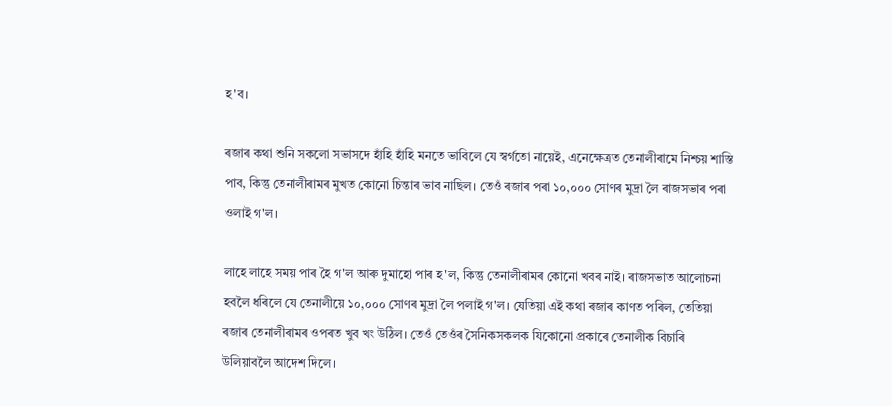হ'ব।

ৰজাৰ কথা শুনি সকলো সভাসদে হাঁহি হাঁহি মনতে ভাবিলে যে স্বৰ্গতো নায়েই, এনেক্ষেত্ৰত তেনালীৰামে নিশ্চয় শাস্তি পাব, কিন্তু তেনালীৰামৰ মুখত কোনো চিন্তাৰ ভাব নাছিল। তেওঁ ৰজাৰ পৰা ১০,০০০ সোণৰ মুদ্ৰা লৈ ৰাজসভাৰ পৰা ওলাই গ'ল।

লাহে লাহে সময় পাৰ হৈ গ'ল আৰু দুমাহো পাৰ হ'ল, কিন্তু তেনালীৰামৰ কোনো খবৰ নাই। ৰাজসভাত আলোচনা হবলৈ ধৰিলে যে তেনালীয়ে ১০,০০০ সোণৰ মুদ্ৰা লৈ পলাই গ'ল। যেতিয়া এই কথা ৰজাৰ কাণত পৰিল, তেতিয়া ৰজাৰ তেনালীৰামৰ ওপৰত খুব খং উঠিল। তেওঁ তেওঁৰ সৈনিকসকলক যিকোনো প্ৰকাৰে তেনালীক বিচাৰি উলিয়াবলৈ আদেশ দিলে।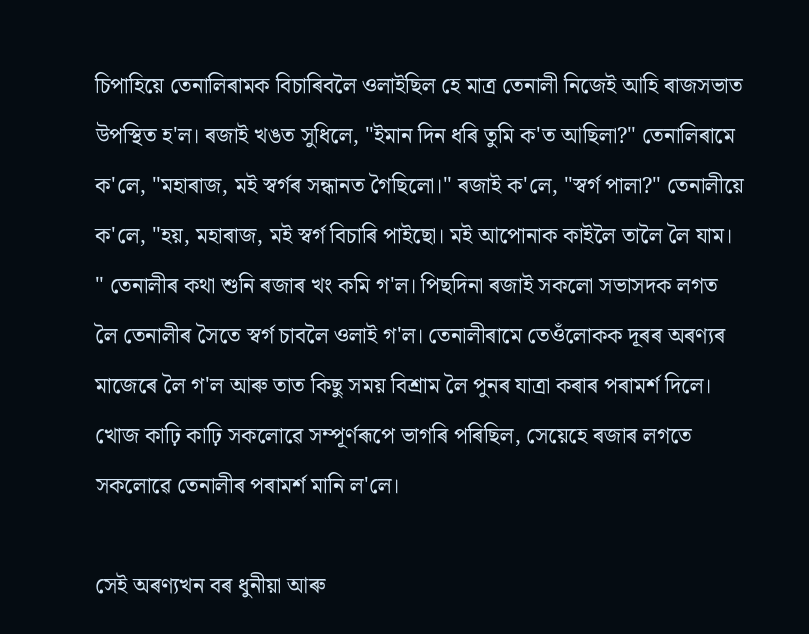চিপাহিয়ে তেনালিৰামক বিচাৰিবলৈ ওলাইছিল হে মাত্ৰ তেনালী নিজেই আহি ৰাজসভাত উপস্থিত হ'ল। ৰজাই খঙত সুধিলে, "ইমান দিন ধৰি তুমি ক'ত আছিলা?" তেনালিৰামে ক'লে, "মহাৰাজ, মই স্বৰ্গৰ সন্ধানত গৈছিলো।" ৰজাই ক'লে, "স্বৰ্গ পালা?" তেনালীয়ে ক'লে, "হয়, মহাৰাজ, মই স্বৰ্গ বিচাৰি পাইছো। মই আপোনাক কাইলৈ তালৈ লৈ যাম। " তেনালীৰ কথা শুনি ৰজাৰ খং কমি গ'ল। পিছদিনা ৰজাই সকলো সভাসদক লগত লৈ তেনালীৰ সৈতে স্বৰ্গ চাবলৈ ওলাই গ'ল। তেনালীৰামে তেওঁলোকক দূৰৰ অৰণ্যৰ মাজেৰে লৈ গ'ল আৰু তাত কিছু সময় বিশ্ৰাম লৈ পুনৰ যাত্ৰা কৰাৰ পৰামৰ্শ দিলে। খোজ কাঢ়ি কাঢ়ি সকলোৱে সম্পূৰ্ণৰূপে ভাগৰি পৰিছিল, সেয়েহে ৰজাৰ লগতে সকলোৱে তেনালীৰ পৰামৰ্শ মানি ল'লে।

সেই অৰণ্যখন বৰ ধুনীয়া আৰু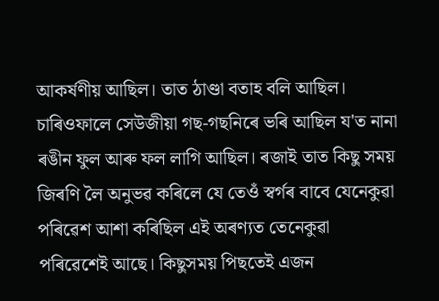আকৰ্ষণীয় আছিল। তাত ঠাণ্ডা বতাহ বলি আছিল। চাৰিওফালে সেউজীয়া গছ-গছনিৰে ভৰি আছিল য'ত নানা ৰঙীন ফুল আৰু ফল লাগি আছিল। ৰজাই তাত কিছু সময় জিৰণি লৈ অনুভৱ কৰিলে যে তেওঁ স্বৰ্গৰ বাবে যেনেকুৱা পৰিৱেশ আশা কৰিছিল এই অৰণ্যত তেনেকুৱা পৰিৱেশেই আছে। কিছুসময় পিছতেই এজন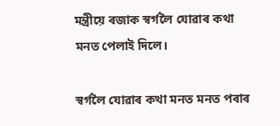মন্ত্ৰীয়ে ৰজাক স্বৰ্গলৈ যোৱাৰ কথা মনত পেলাই দিলে।

স্বৰ্গলৈ যোৱাৰ কথা মনত মনত পৰাৰ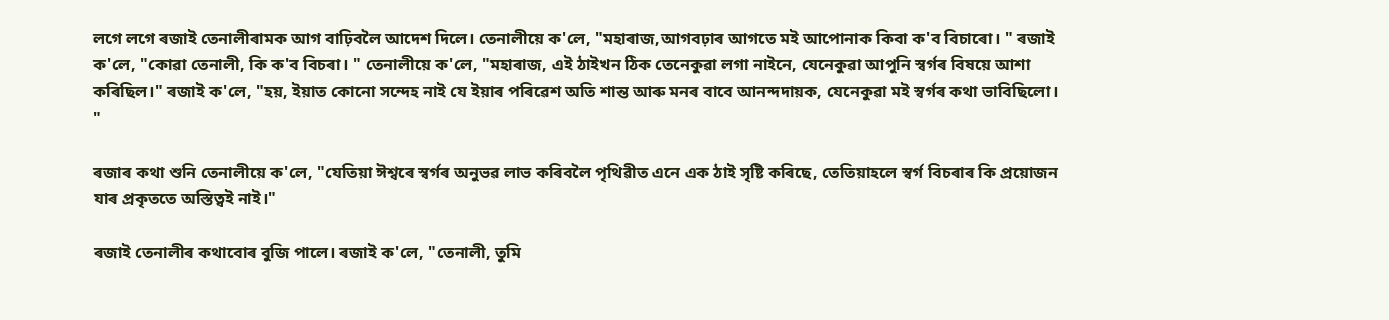লগে লগে ৰজাই তেনালীৰামক আগ বাঢ়িবলৈ আদেশ দিলে। তেনালীয়ে ক'লে, "মহাৰাজ,আগবঢ়াৰ আগতে মই আপোনাক কিবা ক'ব বিচাৰো। " ৰজাই ক'লে, "কোৱা তেনালী, কি ক'ব বিচৰা। " তেনালীয়ে ক'লে, "মহাৰাজ, এই ঠাইখন ঠিক তেনেকুৱা লগা নাইনে, যেনেকুৱা আপুনি স্বৰ্গৰ বিষয়ে আশা কৰিছিল।" ৰজাই ক'লে, "হয়, ইয়াত কোনো সন্দেহ নাই যে ইয়াৰ পৰিৱেশ অতি শান্ত আৰু মনৰ বাবে আনন্দদায়ক, যেনেকুৱা মই স্বৰ্গৰ কথা ভাবিছিলো। "

ৰজাৰ কথা শুনি তেনালীয়ে ক'লে, "যেতিয়া ঈশ্বৰে স্বৰ্গৰ অনুভৱ লাভ কৰিবলৈ পৃথিৱীত এনে এক ঠাই সৃষ্টি কৰিছে, তেতিয়াহলে স্বৰ্গ বিচৰাৰ কি প্ৰয়োজন যাৰ প্ৰকৃততে অস্তিত্বই নাই।"

ৰজাই তেনালীৰ কথাবোৰ বুজি পালে। ৰজাই ক'লে, "তেনালী, তুমি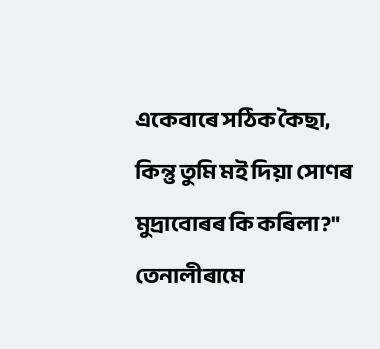একেবাৰে সঠিক কৈছা, কিন্তু তুমি মই দিয়া সোণৰ মুদ্ৰাবোৰৰ কি কৰিলা?" তেনালীৰামে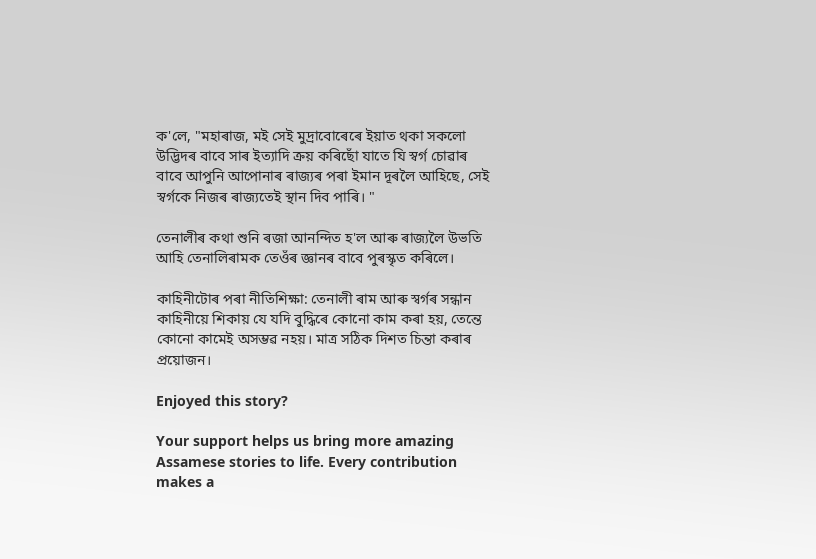ক'লে, "মহাৰাজ, মই সেই মুদ্ৰাবোৰেৰে ইয়াত থকা সকলো উদ্ভিদৰ বাবে সাৰ ইত্যাদি ক্ৰয় কৰিছোঁ যাতে যি স্বৰ্গ চোৱাৰ বাবে আপুনি আপোনাৰ ৰাজ্যৰ পৰা ইমান দূৰলৈ আহিছে, সেই স্বৰ্গকে নিজৰ ৰাজ্যতেই স্থান দিব পাৰি। "

তেনালীৰ কথা শুনি ৰজা আনন্দিত হ'ল আৰু ৰাজ্যলৈ উভতি আহি তেনালিৰামক তেওঁৰ জ্ঞানৰ বাবে পুৰস্কৃত কৰিলে।

কাহিনীটোৰ পৰা নীতিশিক্ষা: তেনালী ৰাম আৰু স্বৰ্গৰ সন্ধান কাহিনীয়ে শিকায় যে যদি বুদ্ধিৰে কোনো কাম কৰা হয়, তেন্তে কোনো কামেই অসম্ভৱ নহয়। মাত্ৰ সঠিক দিশত চিন্তা কৰাৰ প্ৰয়োজন।

Enjoyed this story?

Your support helps us bring more amazing Assamese stories to life. Every contribution makes a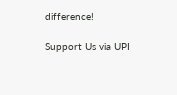difference!

Support Us via UPI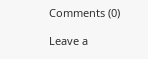Comments (0)

Leave a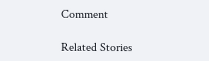Comment

Related Stories